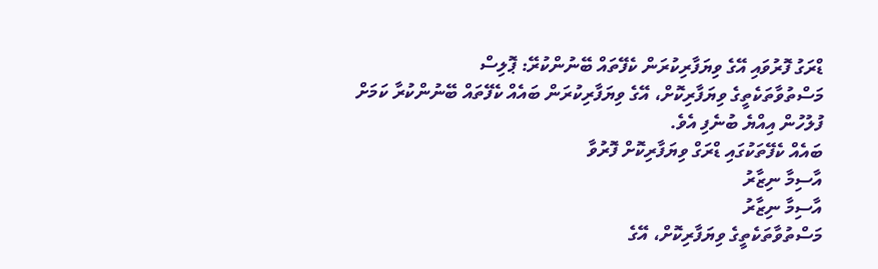ޑްރަގު ފޮރުވައި އޭގެ ވިޔަފާރިކުރަން ކެފޭތައް ބޭނުންކުރޭ: ޕޮލިސް
މަސްތުވާތަކެތީގެ ވިޔަފާރިކޮށް، އޭގެ ވިޔަފާރިކުރަން ބައެއް ކެފޭތައް ބޭނުންކުރާ ކަމަށް ފުލުހުން އިއްޔެ ބުނެފި އެވެ.
ބައެއް ކެފޭތަކުގައި ޑްރަގް ވިޔަފާރިކޮށް ފޮރުވާ
އާސިމާ ނިޒާރު
އާސިމާ ނިޒާރު
މަސްތުވާތަކެތީގެ ވިޔަފާރިކޮށް، އޭގެ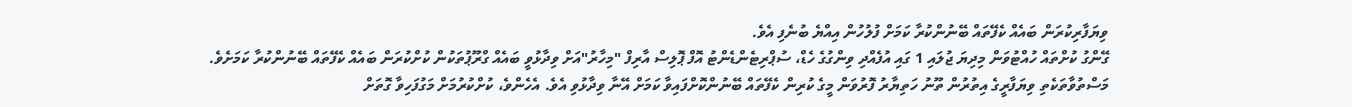ވިޔަފާރިކުރަން ބައެއް ކެފޭތައް ބޭނުންކުރާ ކަމަށް ފުލުހުން އިއްޔެ ބުނެފި އެވެ.
ގޭންގު ކުށްތައް ހުއްޓުވަން މިދިޔަ ޖުލައި 1 ގައި އުފެއްދި ވިންގުގެ ހެޑް، ސުޕްރިޓެންޑެންޓު އޮފް ޕޮލިސް އާރިފް "މިހާރު"އަށް ވިދާޅުވީ ބައެއް ގްރޫޕުތަކުން ކުށްކުރަން ބައެއް ކެފޭތައް ބޭނުންކުރާ ކަމަށެވެ.
މަސްތުވާތަކެތި ވިޔަފާރީގެ އިތުރުން ތޫނު ހަތިޔާރު ފޮރުވަން މީގެ ކުރިން ކެފޭތައް ބޭނުންކޮށްފައިވާ ކަމަށް އޭނާ ވިދާޅުވި އެވެ. އެހެންވެ، ކުށްކުރުމަށް މަގުފަހިވާ ގޮތަށް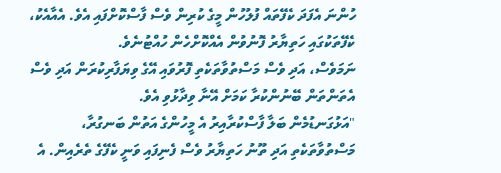ހުންނަ އެފަދަ ކެފޭތައް ފުލުހުން މީގެ ކުރިން ވެސް ފާސްކޮށްފައި އެވެ. އެއާއެކު، ކެފޭތަކުގައި ހަތިޔާރު ފޮނުވުން އެއްކޮށްހެން ހުއްޓުނެވެ.
ނަމަވެސް، އަދި ވެސް މަސްތުވާތަކެތި ފޮރުވައި އޭގެ ވިޔަފާރިކުރަން އަދި ވެސް އެތަންތަން ބޭނުންކުރާ ކަމަށް އޭނާ ވިދާޅުވި އެވެ.
"އަޅުގަނޑުމެން ބަލާ ފާސްކުރާއިރު އެ މީހުންގެ އަތުން ބަނގުރާ، މަސްތުވާތަކެތި އަދި ތޫނު ހަތިޔާރު ވެސް ފެނިފައި ވަނީ ކެފޭގެ ތެރެއިން. އެ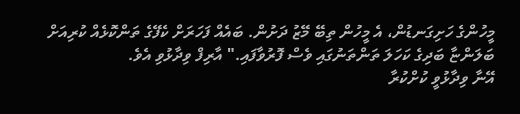މީހުންގެ ހަށިގަނޑުން، އެ މީހުން ތިބޭ މޭޒު ދަށުން. ބައެއް ފަހަރަށް ކެފޭގެ ތަންކޮޅެއް ކުރިއަށް ބަލަންޏާ ބަދިގެ ކަހަލަ ތަންތަނުގައި ވެސް ފޮރުވާފައި." އާރިފް ވިދާޅުވި އެވެ.
އޭނާ ވިދާޅުވީ ކުށްކުރާ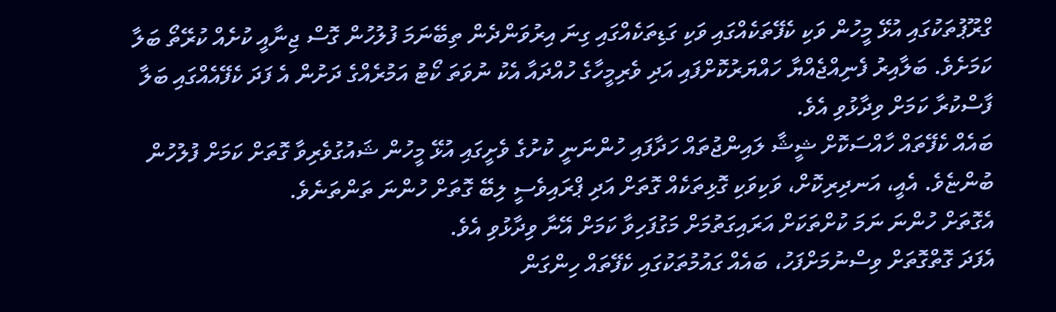ގްރޫޕުތަކުގައި އުޅޭ މީހުން ވަކި ކެފޭތަކެއްގައި ވަކި ގަޑިތަކެއްގައި ގިނަ އިރުވަންދެން ތިބޭނަމަ ފުލުހުން ގޮސް ޖިނާއީ ކުށެއް ކުރޭތޯ ބަލާ ކަމަށެވެ. ބަލާއިރު ފެނިއްޖެއްޔާ ހައްޔަރުކޮށްފައި އަދި ވެރިމީހާގެ ހުއްދައާ އެކު ނުވަތަ ކޯޓު އަމުރެއްގެ ދަށުން އެ ފަދަ ކެފޭއެއްގައި ބަލާ ފާސްކުރާ ކަމަށް ވިދާޅުވި އެވެ.
ބައެއް ކެފޭތައް ހާއްސަކޮށް ޝީޝާ ލައިންޖުތައް ހަދާފައި ހުންނަނީ ކުށުގެ ވެށީގައި އުޅޭ މީހުން ޝައުގުވެރިވާ ގޮތަށް ކަމަށް ފުލުހުން ބުންޏެވެ. އެއީ، އަނދިރިކޮށް، ވަކިވަކި ގޮޅިތަކެއް ގޮތަށް އަދި ޕްރައިވެސީ ލިބޭ ގޮތަށް ހުންނަ ތަންތަނެވެ.
އެގޮތަށް ހުންނަ ނަމަ ކުށްތަކަށް އަރައިގަތުމަށް މަގުފަހިވާ ކަމަށް އޭނާ ވިދާޅުވި އެވެ.
އެފަދަ ގޮތްގޮތަށް ވިސްނުމަށްފަހު، ބައެއް ގައުމުތަކުގައި ކެފޭތައް ހިންގަން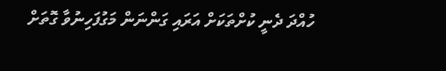ހުއްދަ ދެނީ ކުށްތަކަށް އަރައި ގަންނަން މަގުފަހިނުވާ ގޮތަށް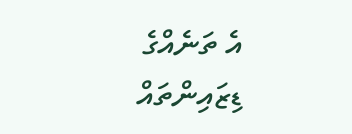އެ ތަނެއްގެ ޑިޒައިންތައް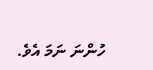ހުންނަ ނަމަ އެވެ.